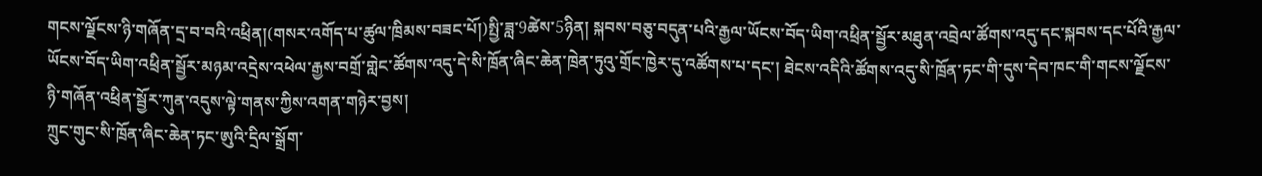གངས་ལྗོངས་ཉི་གཞོན་དྲ་བ་བའི་འཕྲིན།(གསར་འགོད་པ་ཚུལ་ཁྲིམས་བཟང་པོ།)སྤྱི་ཟླ་9ཚེས་5ཉིན། སྐབས་བཅུ་བདུན་པའི་རྒྱལ་ཡོངས་བོད་ཡིག་འཕྲིན་སྦྱོར་མཐུན་འབྲེལ་ཚོགས་འདུ་དང་སྐབས་དང་པོའི་རྒྱལ་ཡོངས་བོད་ཡིག་འཕྲིན་སྦྱོར་མཉམ་འདྲེས་འཕེལ་རྒྱས་བགྲོ་གླེང་ཚོགས་འདུ་དེ་སི་ཁྲོན་ཞིང་ཆེན་ཁྲེན་ཏུའུ་གྲོང་ཁྱེར་དུ་འཚོགས་པ་དང་། ཐེངས་འདིའི་ཚོགས་འདུ་སི་ཁྲོན་ཏང་གི་དུས་དེབ་ཁང་གི་གངས་ལྗོངས་ཉི་གཞོན་འཕྲིན་སྦྱོར་ཀུན་འདུས་ལྟེ་གནས་ཀྱིས་འགན་གཉེར་བྱས།
ཀྲུང་གུང་སི་ཁྲོན་ཞིང་ཆེན་ཏང་ཨུའི་དྲིལ་སྒྲོག་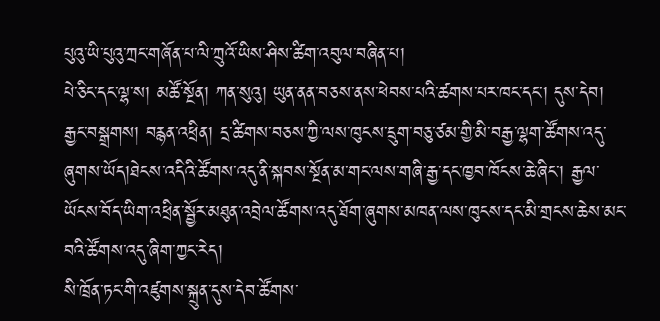པུའུ་ཡི་པུའུ་ཀྲང་གཞོན་པ་ལི་ཀྲུའོ་ཡིས་ཤིས་ཚིག་འབུལ་བཞིན་པ།
པེ་ཅིང་དང་ལྷ་ས། མཚོ་སྔོན། ཀན་སུའུ། ཡུན་ནན་བཅས་ནས་ཕེབས་པའི་ཚགས་པར་ཁང་དང་། དུས་དེབ། རྒྱང་བསྒྲགས། བརྙན་འཕྲིན། དྲ་ཚིགས་བཅས་ཀྱི་ལས་ཁུངས་དྲུག་བཅུ་ཙམ་གྱི་མི་བརྒྱ་ལྷག་ཚོགས་འདུ་ཞུགས་ཡོད།ཐེངས་འདིའི་ཚོགས་འདུ་ནི་སྐབས་སྔོན་མ་གང་ལས་གཞི་རྒྱ་དང་ཁྱབ་ཁོངས་ཆེ་ཞིང་། རྒྱལ་ཡོངས་བོད་ཡིག་འཕྲིན་སྦྱོར་མཐུན་འབྲེལ་ཚོགས་འདུ་ཐོག་ཞུགས་མཁན་ལས་ཁུངས་དང་མི་གྲངས་ཆེས་མང་བའི་ཚོགས་འདུ་ཞིག་ཀྱང་རེད།
སི་ཁྲོན་ཏང་གི་འཛུགས་སྐྲུན་དུས་དེབ་ཚོགས་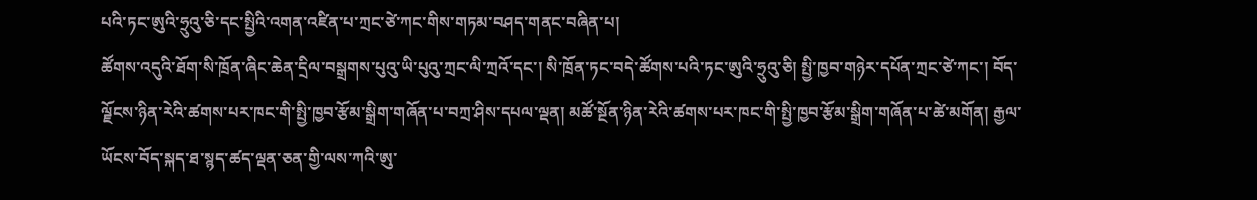པའི་ཏང་ཨུའི་ཧྲུའུ་ཅི་དང་སྤྱིའི་འགན་འཛིན་པ་ཀྲང་ཙེ་ཀང་གིས་གཏམ་བཤད་གནང་བཞིན་པ།
ཚོགས་འདུའི་ཐོག་སི་ཁྲོན་ཞིང་ཆེན་དྲིལ་བསྒྲགས་པུའུ་ཡི་པུའུ་ཀྲང་ལི་ཀྲའོ་དང་། སི་ཁྲོན་ཏང་བདེ་ཚོགས་པའི་ཏང་ཨུའི་ཧྲུའུ་ཅི། སྤྱི་ཁྱབ་གཉེར་དཔོན་ཀྲང་ཙེ་ཀང་། བོད་ལྗོངས་ཉིན་རེའི་ཚགས་པར་ཁང་གི་སྤྱི་ཁྱབ་རྩོམ་སྒྲིག་གཞོན་པ་བཀྲ་ཤིས་དཔལ་ལྡན། མཚོ་སྔོན་ཉིན་རེའི་ཚགས་པར་ཁང་གི་སྤྱི་ཁྱབ་རྩོམ་སྒྲིག་གཞོན་པ་ཚེ་མགོན། རྒྱལ་ཡོངས་བོད་སྐད་ཐ་སྙད་ཚད་ལྡན་ཅན་གྱི་ལས་ཀའི་ཨུ་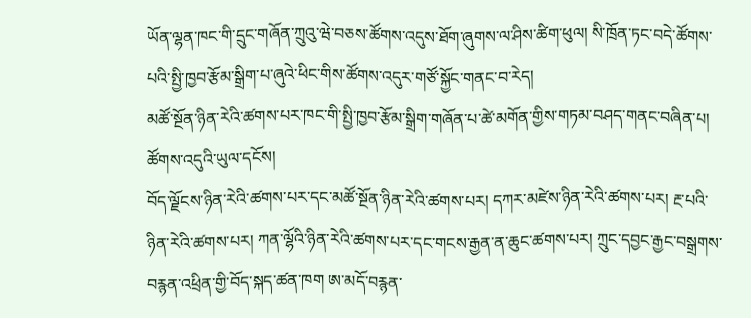ཡོན་ལྷན་ཁང་གི་དྲུང་གཞོན་ཀྲུའུ་ཝེ་བཅས་ཚོགས་འདུས་ཐོག་ཞུགས་ལ་ཤིས་ཚིག་ཕུལ། སི་ཁྲོན་ཏང་བདེ་ཚོགས་པའི་སྤྱི་ཁྱབ་རྩོམ་སྒྲིག་པ་ཞུའེ་ཕིང་གིས་ཚོགས་འདུར་གཙོ་སྐྱོང་གནང་བ་རེད།
མཚོ་སྔོན་ཉིན་རེའི་ཚགས་པར་ཁང་གི་སྤྱི་ཁྱབ་རྩོམ་སྒྲིག་གཞོན་པ་ཚེ་མགོན་གྱིས་གཏམ་བཤད་གནང་བཞིན་པ།
ཚོགས་འདུའི་ཡུལ་དངོས།
བོད་ལྗོངས་ཉིན་རེའི་ཚགས་པར་དང་མཚོ་སྔོན་ཉིན་རེའི་ཚགས་པར། དཀར་མཛེས་ཉིན་རེའི་ཚགས་པར། རྔ་པའི་ཉིན་རེའི་ཚགས་པར། ཀན་ལྷོའི་ཉིན་རེའི་ཚགས་པར་དང་གངས་རྒྱན་ན་ཆུང་ཚགས་པར། ཀྲུང་དབྱང་རྒྱང་བསྒྲགས་བརྙན་འཕྲིན་གྱི་བོད་སྐད་ཚན་ཁག ཨ་མདོ་བརྙན་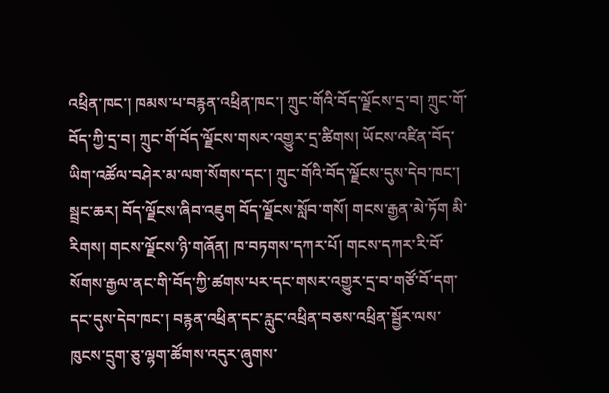འཕྲིན་ཁང་། ཁམས་པ་བརྙན་འཕྲིན་ཁང་། ཀྲུང་གོའི་བོད་ལྗོངས་དྲ་བ། ཀྲུང་གོ་བོད་ཀྱི་དྲ་བ། ཀྲུང་གོ་བོད་ལྗོངས་གསར་འགྱུར་དྲ་ཚིགས། ཡོངས་འཛིན་བོད་ཡིག་འཚོལ་བཤེར་མ་ལག་སོགས་དང་། ཀྲུང་གོའི་བོད་ལྗོངས་དུས་དེབ་ཁང་། སྦྲང་ཆར། བོད་ལྗོངས་ཞིབ་འཇུག བོད་ལྗོངས་སློབ་གསོ། གངས་རྒྱན་མེ་ཏོག མི་རིགས། གངས་ལྗོངས་ཉི་གཞོན། ཁ་བཏགས་དཀར་པོ། གངས་དཀར་རི་བོ་སོགས་རྒྱལ་ནང་གི་བོད་ཀྱི་ཚགས་པར་དང་གསར་འགྱུར་དྲ་བ་གཙོ་བོ་དག་དང་དུས་དེབ་ཁང་། བརྙན་འཕྲིན་དང་རླུང་འཕྲིན་བཅས་འཕྲིན་སྦྱོར་ལས་ཁུངས་དྲུག་ཅུ་ལྷག་ཚོགས་འདུར་ཞུགས་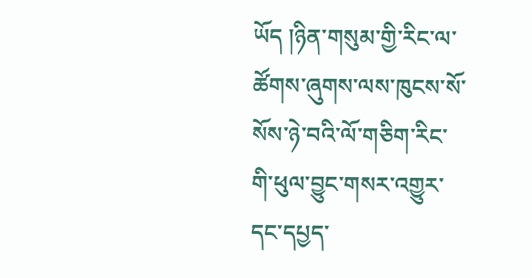ཡོད །ཉིན་གསུམ་གྱི་རིང་ལ་ཚོགས་ཞུགས་ལས་ཁུངས་སོ་སོས་ཉེ་བའི་ལོ་གཅིག་རིང་གི་ཕུལ་བྱུང་གསར་འགྱུར་དང་དཔྱད་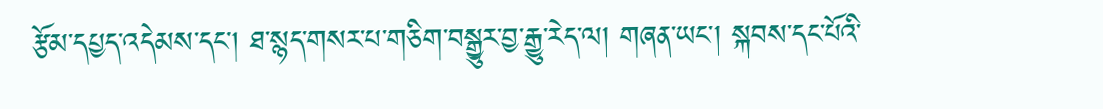རྩོམ་དཔྱད་འདེམས་དང། ཐ་སྙད་གསར་པ་གཅིག་བསྒྱུར་བྱ་རྒྱུ་རེད་ལ། གཞན་ཡང་། སྐབས་དང་པོའི་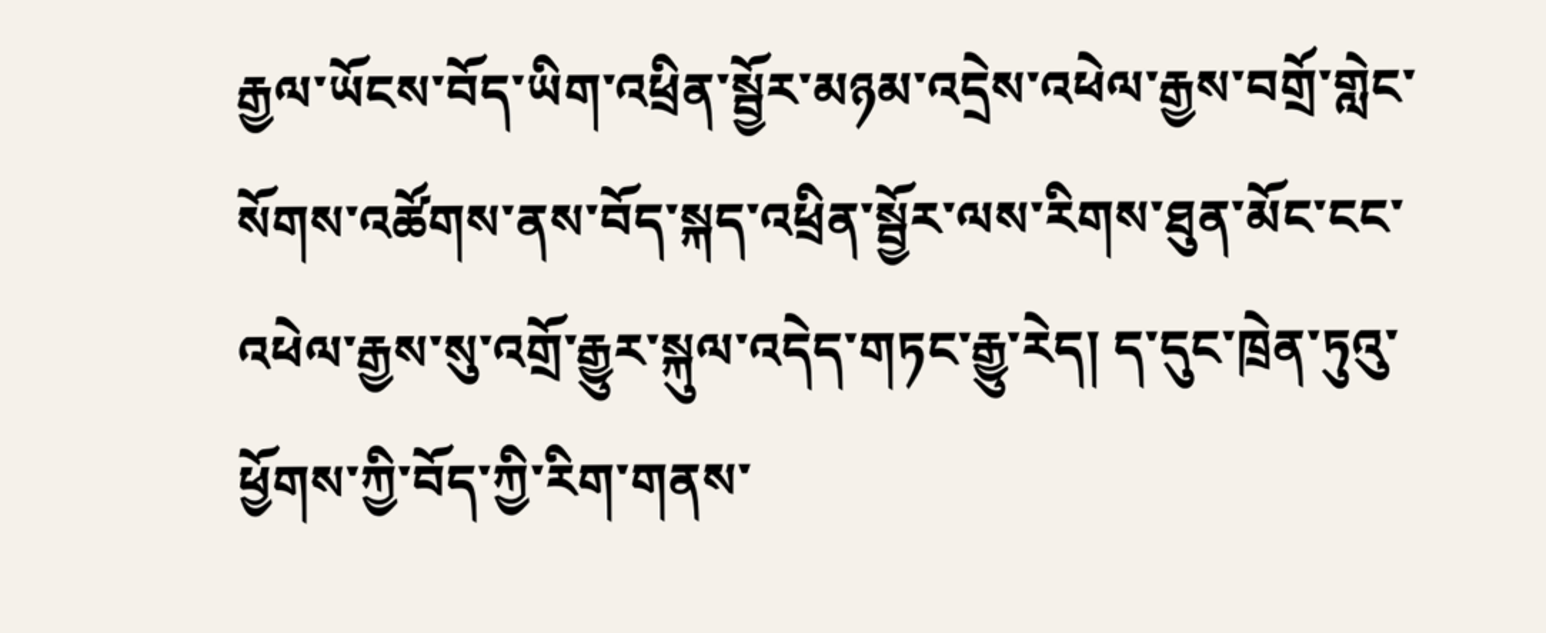རྒྱལ་ཡོངས་བོད་ཡིག་འཕྲིན་སྦྱོར་མཉམ་འདྲེས་འཕེལ་རྒྱས་བགྲོ་གླེང་སོགས་འཚོགས་ནས་བོད་སྐད་འཕྲིན་སྦྱོར་ལས་རིགས་ཐུན་མོང་ངང་འཕེལ་རྒྱས་སུ་འགྲོ་རྒྱུར་སྐུལ་འདེད་གཏང་རྒྱུ་རེད། ད་དུང་ཁྲེན་ཏུའུ་ཕྱོགས་ཀྱི་བོད་ཀྱི་རིག་གནས་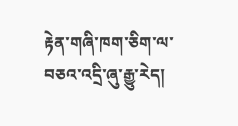རྟེན་གཞི་ཁག་ཅིག་ལ་བཅའ་འདྲི་ཞུ་རྒྱུ་རེད།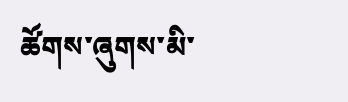ཚོགས་ཞུགས་མི་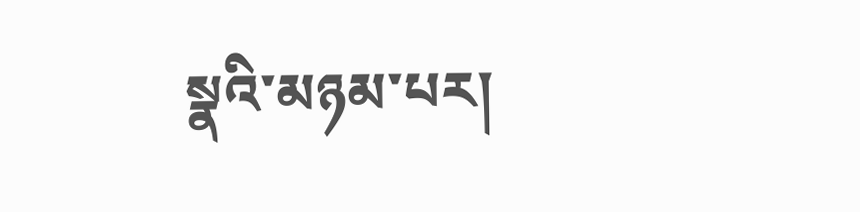སྣའི་མཉམ་པར།